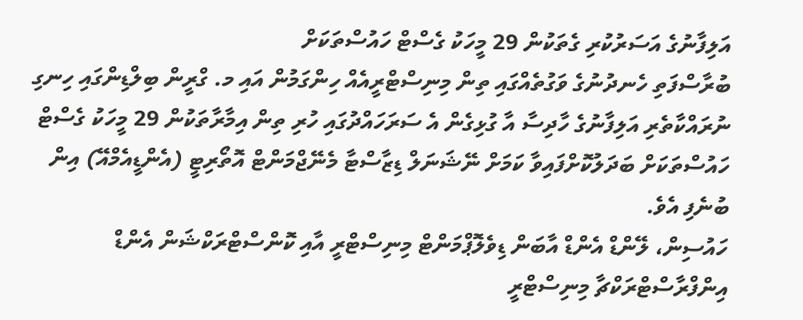އަލިފާނުގެ އަސަރުކުރި ގެތަކުން 29 މީހަކު ގެސްޓް ހައުސްތަކަށް
ބުރާސްފަތި ހެނދުނުގެ ވަގުތެއްގައި ތިން މިނިސްޓްރީއެއް ހިންގަމުން އައި މ. ގްރީން ބިލްޑިންގައި ހިނގި ނުރައްކާތެރި އަލިފާނުގެ ހާދިސާ އާ ގުޅިގެން އެ ސަރަހައްދުގައި ހުރި ތިން އިމާރާތަކުން 29 މީހަކު ގެސްޓް ހައުސްތަކަށް ބަދަލުކޮށްފައިވާ ކަމަށް ނޭޝަނަލް ޑިޒާސްޓާ މެނޭޖްމަންޓް އޮތޯރިޓީ (އެންޑީއެމްއޭ) އިން ބުނެފި އެވެ.
ހައުސިން، ލޭންޑް އެންޑް އާބަން ޑިވެލޮޕްމަންޓް މިނިސްޓްރީ އާއި ކޮންސްޓްރަކްޝަން އެންޑް އިންފްރާސްޓްރަކްޗާ މިނިސްޓްރީ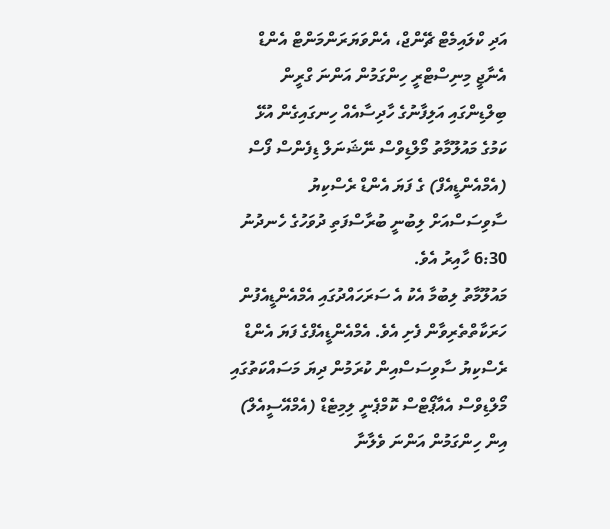އަދި ކްލައިމެޓް ޗޭންޖް، އެންވަޔަރަންމަންޓް އެންޑް އެނާޖީ މިނިސްޓްރީ ހިންގަމުން އަންނަ ގްރީން ބިލްޑިންގައި އަލިފާނުގެ ހާދިސާއެއް ހިނގައިގެން އުޅޭ ކަމުގެ މައުލޫމާތު މޯލްޑިވްސް ނޭޝަނަލް ޑިފެންސް ފޯސް (އެމްއެންޑީއެފް) ގެ ފަޔަ އެންޑް ރެސްކިޔު ސާވިސަސްއަށް ލިބުނީ ބުރާސްފަތި ދުވަހުގެ ހެނދުނު 6:30 ހާއިރު އެވެ.
މައުލޫމާތު ލިބުމާ އެކު އެ ސަރަހައްދުގައި އެމްއެންޑީއެފުން ހަރަކާތްތެރިވާން ފެށި އެވެ. އެމްއެންޑީއެފްގެ ފަޔަ އެންޑް ރެސްކިޔު ސާވިސަސްއިން ކުރަމުން ދިޔަ މަސައްކަތުގައި މޯލްޑިވްސް އެއާޕޯޓްސް ކޮމްޕެނީ ލިމިޓެޑް (އެމްއޭސީއެލް) އިން ހިންގަމުން އަންނަ ވެލާނާ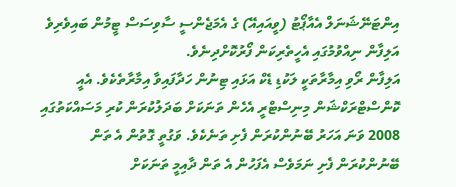އިންޓަނޭޝަނަލް އެއާޕޯޓު (ވީއައިއޭ) ގެ އެމަޖެންސީ ސާވިސަސް ޓީމުން ބައިވެރިވެ އަލިފާން ނިއްވުމުގައި އެހީތެރިކަން ފޯރުކޮށްދިނެވެ.
އަލިފާން ރޯވި އިމާރާތަކީ ލަކުޑި ޑެކް އަޅައި ޓިނުން ހަދާފައިވާ އިމާރާތެކެވެ. އެއީ ކޮންސްޓްރަކްޝަން މިނިސްޓްރީ އެހެން ތަނަކަށް ބަދަލުކުރަން ކުރި މަސައްކަތުގައި 2008 ވަނަ އަހަރު ބޭނުންކުރަން ފެށި ތަނެކެވެ. ވަގުތީ ގޮތުން އެ ތަން ބޭނުންކުރަން ފެށި ނަމަވެސް އެފަހުން އެ ތަން ދާއިމީ ތަނަކަށް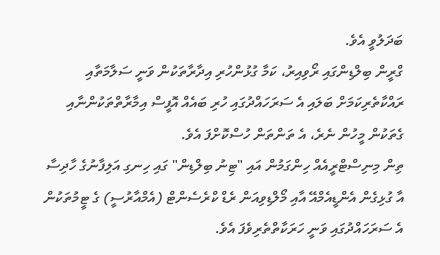ބަދަލުވީ އެވެ.
ގްރީން ބިލްޑިންގައި ރޯވިއިރު، ކަމާ ގުޅުންހުރި އިދާރާތަކުން ވަނީ ސަލާމަތާއި ރައްކާތެރިކަމަށް ބަލައި އެ ސަރަހައްދުގައި ހުރި ބައެއް އޮފީސް އިމާރާތްތަކުންނާއި ގެތަކުން މީހުން ނެރެ، އެ ތަންތަން ހުސްކޮށްފަ އެވެ.
ތިން މިނިސްޓްރީއެއް ހިންގަމުން އައި "ޓިނު ބިލްޑިން" ގައި ހިނގި އަލިފާނުގެ ހާދިސާ އާ ގުޅިގެން އެންޑީއެމްއޭ އާއި މޯލްޑިވިއަން ރެޑް ކްރެސެންޓް (އެމްއާރުސީ) ގެ ޓީމުތަކުން އެ ސަރަހައްދުގައި ވަނީ ހަރަކާތްތެރިވެފަ އެވެ.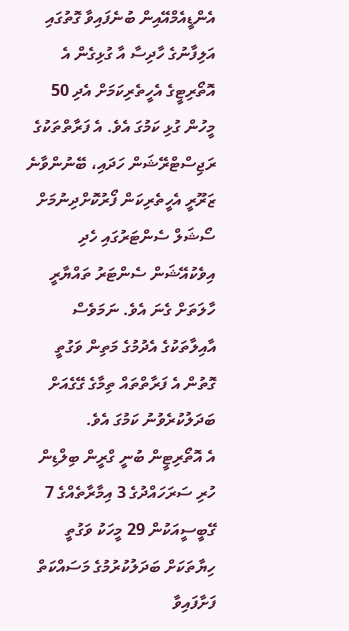އެންޑީއެމްއޭއިން ބުނެފައިވާ ގޮތުގައި އަލިފާނުގެ ހާދިސާ އާ ގުޅިގެން އެ އޮތޯރިޓީގެ އެހީތެރިކަމަށް އެދި 50 މީހުން ގުޅި ކަމުގަ އެވެ. އެ ފަރާތްތަކުގެ ރަޖިސްޓްރޭޝަން ހަދައި، ބޭނުންވާނެ ޒަރޫރީ އެހީތެރިކަން ފޯރުކޮށްދިނުމަށް ސޯޝަލް ސެންޓަރުގައި ހެދި އިވެކުއޭޝަން ސެންޓަރު ތައްޔާރީ ހާލަތަށް ގެނަ އެވެ. ނަމަވެސް އާއިލާތަކުގެ އެދުމުގެ މަތިން ވަގުތީ ގޮތުން އެ ފަރާތްތައް ތިމާގެ ގޭގެއަށް ބަދަލުކުރެވުނު ކަމުގަ އެވެ.
އެ އޮތޯރިޓީން ބުނީ ގްރީން ބިލްޑިން ހުރި ސަރަހައްދުގެ 3 އިމާރާތެއްގެ 7 ގޭބީސީއަކުން 29 މީހަކު ވަގުތީ ހިޔާތަކަށް ބަދަލުކުރުމުގެ މަސައްކަތް ފަށާފައިވާ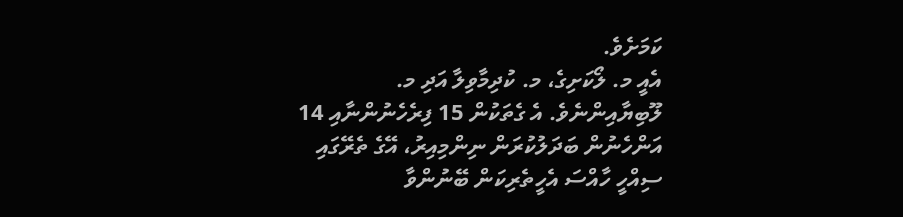ކަމަށެވެ.
އެއީ މ. ލޯކަށިގެ، މ. ކުދިމާވިލާ އަދި މ. ލޫބިޔާއިންނެވެ. އެ ގެތަކުން 15 ފިރެހެނުންނާއި 14 އަންހެނުން ބަދަލުކުރަން ނިންމިއިރު، އޭގެ ތެރޭގައި ސިއްހީ ހާއްސަ އެހީތެރިކަން ބޭނުންވާ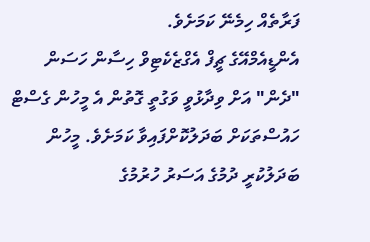ފަރާތެއް ހިމެނޭ ކަމަށެވެ.
އެންޑީއެމްއޭގެ ޗީފް އެގްޒެކެޓިވް ހިސާން ހަސަން "ދެން" އަށް ވިދާޅުވީ ވަގުތީ ގޮތުން އެ މީހުން ގެސްޓް ހައުސްތަކަށް ބަދަލުކޮށްފައިވާ ކަމަށެވެ. މީހުން ބަދަލުކުރީ ދުމުގެ އަސަރު ހުރުމުގެ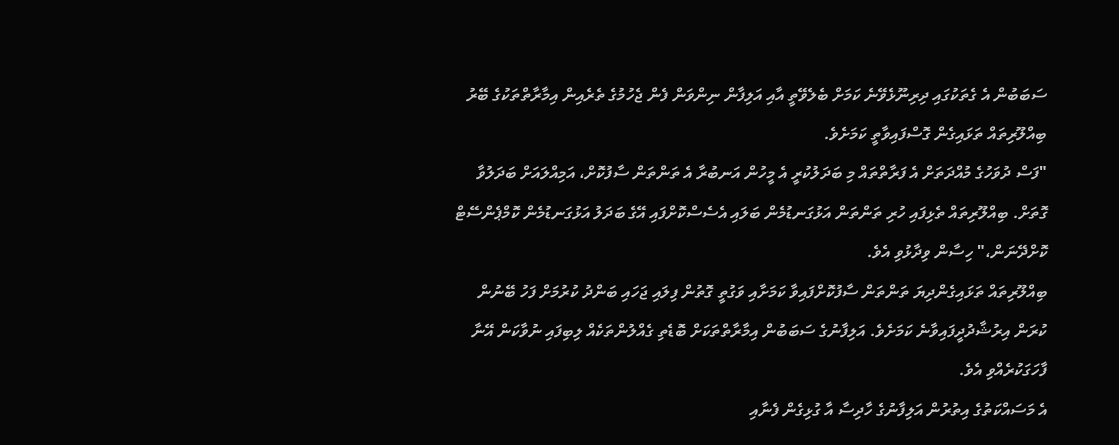ސަބަބުން އެ ގެތަކުގައި ދިރިނޫޅެވޭނެ ކަމަށް ބެލެވޭތީ އާއި އަލިފާން ނިންވަން ފެން ޖެހުމުގެ ތެރެއިން އިމާރާތްތަކުގެ ބޭރު ބިއްލޫރިތައް ތަޅައިގެން ގޮސްފައިވާތީ ކަމަށެވެ.
"ފަސް ދުވަހުގެ މުއްދަތަށް އެ ފަރާތްތައް މި ބަދަލުކުރީ އެ މީހުން އަނބުރާ އެ ތަންތަން ސާފުކޮށް، އަމިއްލައަށް ބަދަލުވާ ގޮތަށް. ބިއްލޫރިތައް ތެޅިފައި ހުރި ތަންތަން އަޅުގަނޑުމެން ބަލައި އެސެސްކޮށްފައި އޭގެ ބަދަލު އަޅުގަނޑުމެން ކޮމްޕެންސޭޓް ކޮށްދޭނަން،" ހިސާން ވިދާޅުވި އެވެ.
ބިއްލޫރިތައް ތަޅައިގެންދިޔަ ތަންތަން ސާފުކޮށްފައިވާ ކަމަށާއި ވަގުތީ ގޮތުން ފިލައި ޖަހައި ބަންދު ކުރުމަށް ފަހު ބޭނުން ކުރަން އިރުޝާދުދީފައިވާނެ ކަމަށެވެ. އަލިފާނުގެ ސަބަބުން އިމާރާތްތަކަށް ބޮޑެތި ގެއްލުންތަކެއް ލިބިފައި ނުވާކަން އޭނާ ފާހަގަކުރެއްވި އެވެ.
އެ މަސައްކަތުގެ އިތުރުން އަލިފާނުގެ ހާދިސާ އާ ގުޅިގެން ފެނާއި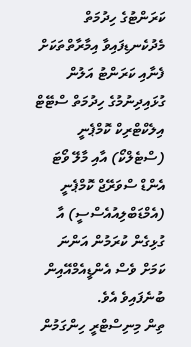ކަރަންޓުގެ ހިދުމަތް މެދުކެނޑިފައިވާ އިމާރާތްތަކަށް ފެނާއި ކަރަންޓު އަލުން ގުޅައިދިނުމުގެ ހިދުމަތް ސްޓޭޓް އިލެކްޓްރިކް ކޮމްޕެނީ (ސްޓެލްކޯ) އާއި މާލޭ ވޯޓަ އެންޑް ސްވަރޭޖް ކޮމްޕެނީ (އެމްޑަބްލިއުއެސްސީ) އާ ގުޅިގެން ކުރަމުން އަންނަ ކަމަށް ވެސް އެންޑީއެމްއޭއިން ބުނެފައިވެ އެވެ.
ތިން މިނިސްޓްރީ ހިންގަމުން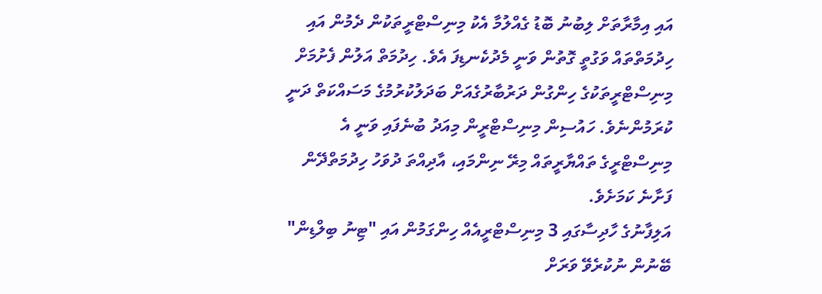އައި އިމާރާތަށް ލިބުނު ބޮޑު ގެއްލުމާ އެކު މިނިސްޓްރީތަކުން ދެމުން އައި ހިދުމަތްތައް ވަގުތީ ގޮތުން ވަނީ މެދުކެނޑިފަ އެވެ. ހިދުމަތް އަލުން ފެށުމަށް މިނިސްޓްރީތަކުގެ ހިންގުން ދަރުބާރުގެއަށް ބަދަލުކުރުމުގެ މަސައްކަތް ދަނީ ކުރަމުންނެވެ. ހައުސިން މިނިސްޓްރީން މިއަދު ބުނެފައި ވަނީ އެ މިނިސްޓްރީގެ ތައްޔާރީތައް މިރޭ ނިންމައި، އާދިއްތަ ދުވަހު ހިދުމަތްދޭން ފަށާނެ ކަމަށެވެ.
އަލިފާނުގެ ހާދިސާގައި 3 މިނިސްޓްރީއެއް ހިންގަމުން އައި "ޓިނު ބިލްޑިން" ބޭނުން ނުކުރެވޭ ވަރަށް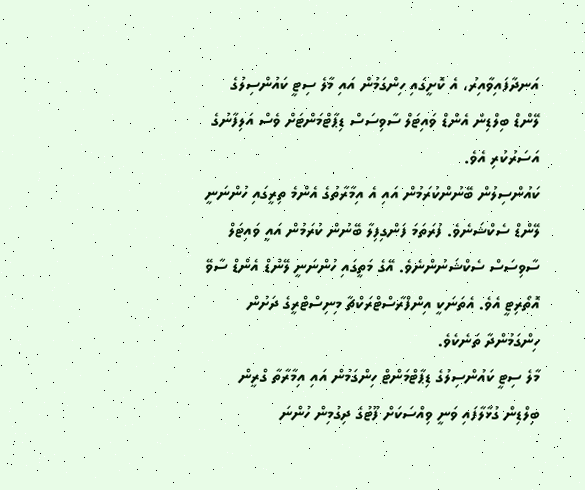އަނދާފައިވާއިރު، އެ ކޮށީގައި ހިންގަމުން އައި މާލެ ސިޓީ ކައުންސިލުގެ ލޭންޑް ބިލްޑިން އެންޑް ވައިޓަލް ސާވިސަސް ޑިޕާޓްމަންޓަށް ވެސް އަލިފާނުގެ އަސަރުކުރި އެވެ.
ކައުންސިލުން ބޭނުންކުރަމުން އައި އެ އިމާރާތުގެ އެންމެ ތިރީގައި ހުންނަނީ ލޭންޑް ސެކްޝަނެވެ. ފުރަތަމަ ފަންގިފިލާ ބޭނުން ކުރަމުން އައީ ވައިޓަލް ސާވިސަސް ސެކްޝަނުންނެވެ. އޭގެ މަތީގައި ހުންނަނީ ލޭންޑް އެންޑް ސާވޭ އޮތޯރިޓީ އެވެ. އެތަނަކީ އިންފްރާސްޓްރަކްޗާ މިނިސްޓްރީގެ ދަށުން ހިންގަމުންދާ ތަނެކެވެ.
މާލެ ސިޓީ ކައުންސިލުގެ ޑިޕާޓްމަންޓް ހިންގަމުން އައި އިމާރާތާ ގްރީން ބިލްޑިން ގުޅާލާފައި ވަނީ ވިއްސަކަށް ފޫޓުގެ ދިގުމިން ހުންނަ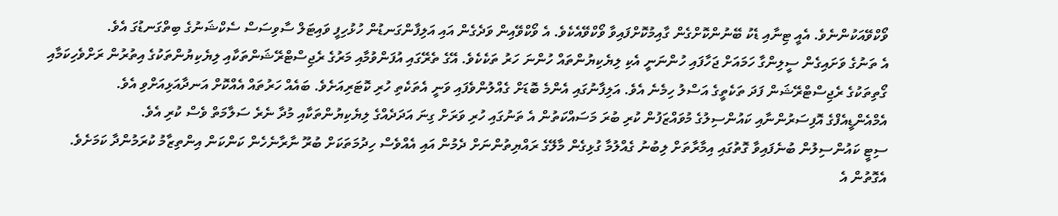ވޯކްވޭއަކުންނެވެ. އެއީ ޓިނާއި ޑެކު ބޭނުންކޮށްގެން ގާއިމުކޮށްފައިވާ ވޯކްވޭއެކެވެ. އެ ވޯކްވޭއިން ވަދެގެން އައި އަލިފާންގަނޑުން ހުޅުހިފީ ވައިޓަލް ސާވިސަސް ސެކްޝަނުގެ ބިތްގަނޑުގަ އެވެ.
އެ ތަނުގެ ވަށައިގެން ސީލިންގާ ހަމައަށް ޖަހާފައި ހުންނަނީ އެކި ލިޔެކިޔުންތައް ހުންނަ ހަރު ތަކެކެވެ. އޭގެ ތެރޭގައި އުފަންވުމާއި މަރުގެ ރެޖިސްޓްރޭޝަންތަކާއި ލިޔެކިޔުންތަކުގެ އިތުރުން ރަށްވެހިކަމާއި ގޯތިތަކުގެ ރެޖިސްޓްރޭޝަން ފަދަ ތަކެތީގެ އަސްލު ހިމެނެ އެވެ. އަލިފާނުގައި އެންމެ ބޮޑަށް ގެއްލުންވެފައި ވަނީ އެތަކެތި ހުރި ކޮޓަރިއަށެވެ. ބައެއް ހަރުތައް އެއްކޮށް އަނދާއަޅިއަށްވި އެވެ.
އެމްއެންޑީއެފްގެ އޮފިސަރުންނާއި ކައުންސިލުގެ މުވައްޒަފުން ކުރި ބުރަ މަސައްކަތުން އެ ތަނުގައި ހުރި ވަރަށް ގިނަ އަދަދެއްގެ ލިޔެކިޔުންތަކާއި މުދާ ނެރެ ސަލާމަތް ވެސް ކުރި އެވެ.
ސިޓީ ކައުންސިލުން ބުނެފައިވާ ގޮތުގައި އިމާރާތަށް ލިބުނު ގެއްލުމާ ގުޅިގެން މާލޭގެ ރައްޔިތުންނަށް ދެމުން އައި އެއްވެސް ހިދުމަތަކަށް ބުރޫ ނާރާނެހެން ކަންކަން އިންތިޒާމު ކުރަމުންދާ ކަމަށެވެ. އެގޮތުން އެ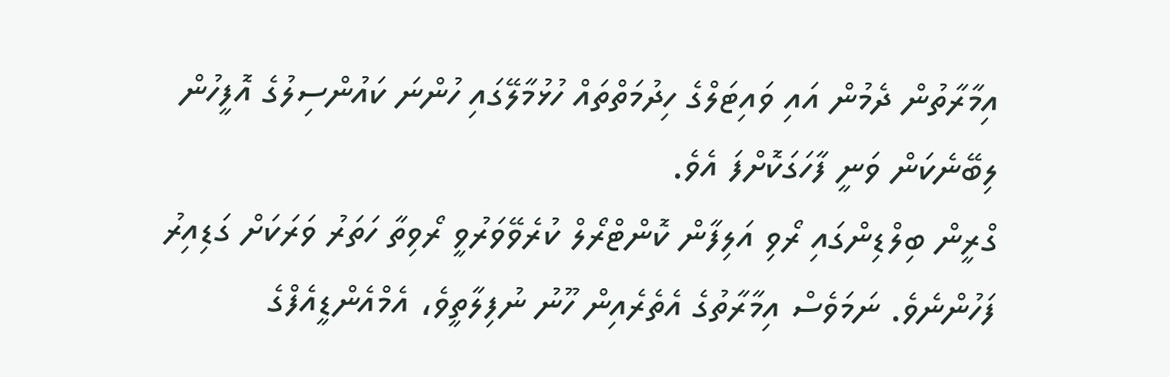އިމާރާތުން ދެމުން އައި ވައިޓަލްގެ ހިދުމަތްތައް ހުޅުމާލޭގައި ހުންނަ ކައުންސިލުގެ އޮފީހުން ލިބޭނެކަން ވަނީ ފާހަގަކޮށްފަ އެވެ.
ގްރީން ބިލްޑިންގައި ރޯވި އަލިފާން ކޮންޓްރޯލް ކުރެވޭވަރުވީ ރޯވިތާ ހަތަރު ވަރަކަށް ގަޑިއިރު ފަހުންނެވެ. ނަމަވެސް އިމާރާތުގެ އެތެރެއިން ހޫނު ނުފިލާތީވެ، އެމްއެންޑީއެފްގެ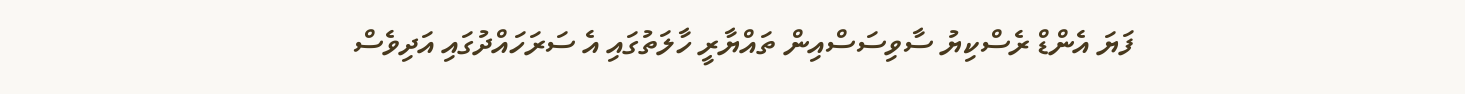ފަޔަ އެންޑް ރެސްކިޔު ސާވިސަސްއިން ތައްޔާރީ ހާލަތުގައި އެ ސަރަހައްދުގައި އަދިވެސް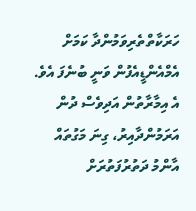ހަރަކާތްތެރިވަމުންދާ ކަމަށް އެމްއެންޑީއެފުން ވަނީ ބުނެފަ އެވެ.
އެ އިމާރާތުން އަދިވެސް ދުން އަރަމުންދާއިރު، ގިނަ މަގުތައް އާންމު ދަތުރުފަތުރަށް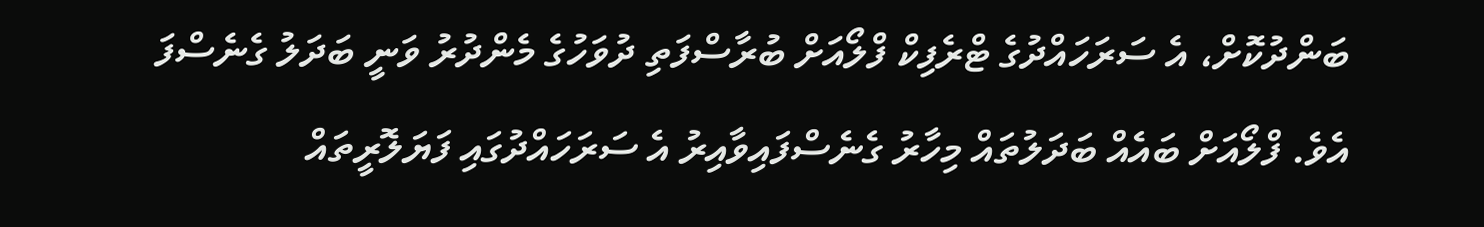ބަންދުކޮށް، އެ ސަރަހައްދުގެ ޓްރެފިކް ފްލޯއަށް ބުރާސްފަތި ދުވަހުގެ މެންދުރު ވަނީ ބަދަލު ގެނެސްފަ އެވެ. ފްލޯއަށް ބައެއް ބަދަލުތައް މިހާރު ގެނެސްފައިވާއިރު އެ ސަރަހައްދުގައި ފަޔަލޮރީތައް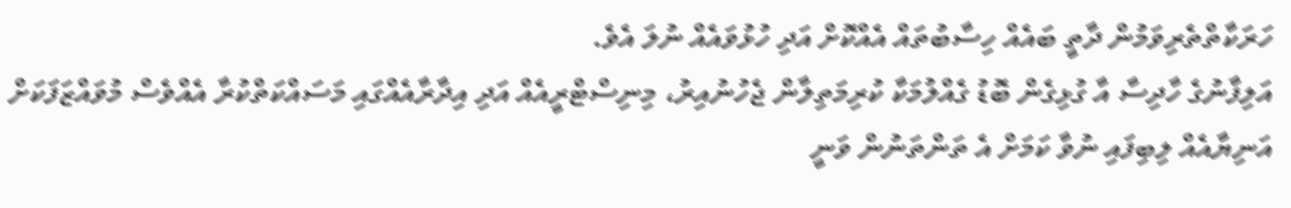ހަރަކާތްތެރިވަމުން ދާތީ ބައެއް ހިސާބުތައް އެއްކޮށް އަދި ހުޅުވައެއް ނުލަ އެވެ.
އަލިފާނުގެ ހާދިސާ އާ ގުޅިގެން ބޮޑު ގެއްލުމަކާ ކުރިމަތިލާން ޖެހުނުއިރު، މިނިސްޓްރީއެއް އަދި އިދާރާއެއްގައި މަސައްކަތްކުރާ އެއްވެސް މުވައްޒަފަކަށް އަނިޔާއެއް ލިބިފައި ނުވާ ކަމަށް އެ ތަންތަނުން ވަނީ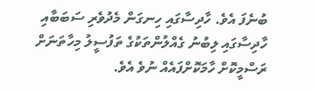ބުނެފަ އެވެ. ހާދިސާގައި ހިނގަން މެދުވެރި ސަބަބާއި ހާދިސާގައި ލިބުނު ގެއްލުންތަކުގެ ތަފުސީލު މިހާތަނަށް ރަސްމީކޮށް ހާމަކޮށްފައެއް ނުވެ އެވެ.